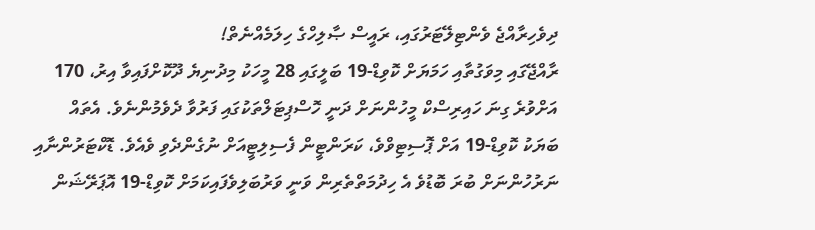ދިވެހިރާއްޖެ ވެންޓިލޭޓަރުގައި، ރައީސް ޞާލިހްގެ ހިލަމެއްނެތް!
ރާއްޖޭގައި މިވަގުތާއި ހަމަޔަށް ކޮވިޑް-19 ބަލީގައި 28 މީހަކު މިދުނިޔެ ދޫކޮށްފައިވާ އިރު، 170 އަށްވުރެ ގިނަ ހައިރިސްކް މީހުންނަށް ދަނީ ހޮސްޕިޓަލްތަކުގައި ފަރުވާ ދެވެމުންނެވެ. އެތައް ބަޔަކު ކޮވިޑް-19 އަށް ޕޮސިޓިވްވެ، ކަރަންޓީން ފެސިލިޓީއަށް ނުގެންދެވި ވެއެވެ. ޑޮކްޓަރުންނާއި ނަރުހުންނަށް ބުރަ ބޮޑުވެ އެ ހިދުމަތްތެރިން ވަނީ ވަރުބަލިވެފައިކަމަށް ކޮވިޑް-19 އޮޕަރޭޝަން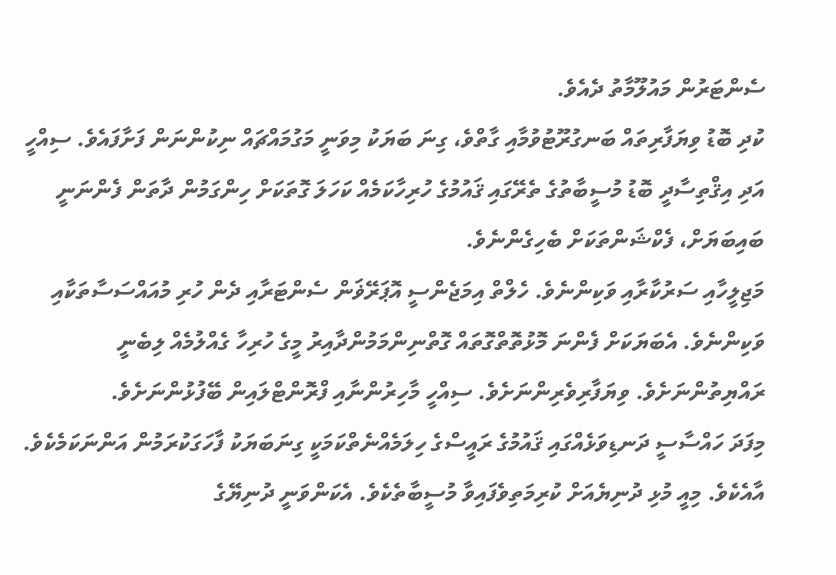ސެންޓަރުން މައުލޫމާތު ދެއެވެ.
ކުދި ބޮޑު ވިޔަފާރިތައް ބަނގުރޫޓުވުމާއި ގާތްވެ، ގިނަ ބަޔަކު މިވަނީ މަގުމައްޗައް ނިކުންނަން ފަށާފައެވެ. ސިއްހީ އަދި އިޤްތިސާދީ ބޮޑު މުސީބާތުގެ ތެރޭގައި ޤައުމުގެ ހުރިހާކަމެއް ކަހަލަ ގޮތަކަށް ހިންގަމުން ދާތަން ފެންނަނީ ބައިބަޔަށް، ފެކްޝަންތަކަށް ބެހިގެންނެވެ.
މަޖިލީހާއި ސަރުކާރާއި ވަކިންނެވެ. ހެލްތް އިމަޖެންސީ އޮޕަރޭޥަން ސެންޓަރާއި ދެން ހުރި މުއައްސަސާތަކާއި ވަކިންނެވެ. އެބަޔަކަށް ފެންނަ މޮޅުތޮތްގޮތައް ގޮތްނިންމަމުންދާއިރު މީގެ ހުރިހާ ގެއްލުމެއް ލިބެނީ ރައްޔިތުންނަށެވެ. ވިޔަފާރިވެރިންނަށެވެ. ސިއްހީ މާހިރުންނާއި ފްރޮންޓްލައިން ބޭފުޅުންނަށެވެ.
މިފަދަ ހައްސާސީ ދަނޑިވަޅެއްގައި ޤައުމުގެ ރައީސްގެ ހިލަމެއްނެތްކަމަކީ ގިނަބަޔަކު ފާހަގަކުރަމުން އަންނަކަމެކެވެ.
އާއެކެވެ. މިއީ މުޅި ދުނިޔެއަށް ކުރިމަތިވެފައިވާ މުސީބާތެކެވެ. އެކަންވަނީ ދުނިޔޭގެ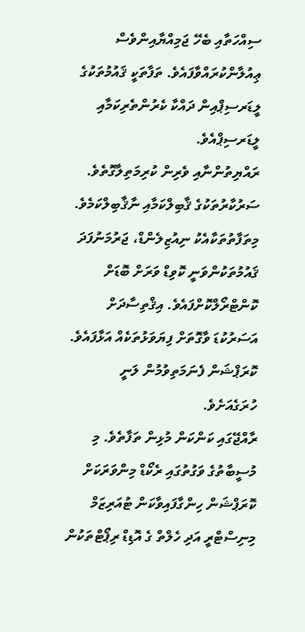ސިއްހަތާއި ބެހޭ ޖަމިއްޔާއިންވެސް ޢިއުލާންކުރައްވާފައެވެ. ތަފާތަކީ ޤައުމުތަކުގެ ލީޑަރސިޕްއިން ދައްކާ ކެރުންތެރިކަމާއި ލީޑަރސިޕްއެވެ.
ރައްޔިތުންނާއި ވެރިން ކުރިމަތިލާގޮތެވެ. ސަރުކާރުތަކުގެ ޤާބިލްކަމާއި ނާޤާބިލްކަމެވެ. މިތަފާތުތަކާއެކު ނިއުޒިލެންޑް، ޖަރުމަނުފަދަ ޤައުމުތަކުންވަނީ ކޮވިޑް ވަރަށް ބޮޑަށް ކޮންޓްރޯލްކޮށްފައެވެ. އިޤްތިސާދަށް އަސަރުކުޑަ ވާގޮތަށް ފިޔަވަޅުތަކެއް އަޅާފައެވެ. ކޮރަޕްޝަން ފެނަމަތިވުމުން ލަނީ ހުރަގެއަށެވެ.
ރާއްޖޭގައި ކަންކަން މުޅިން ތަފާތެވެ. މި މުސީބާތުގެ ވަގުތުގައި ރެކޯޑް މިންވަރަކަށް ކޮރަޕްޝަން ހިންގާފައިވާކަން ޓުއަރިޒަމް މިނިސްޓްރީ އަދި ހެލްތް ގެ އޮޑިޑް ރިޕޯޓްތަކުން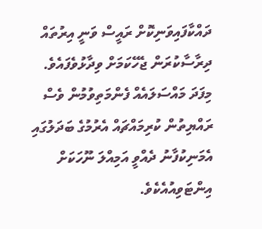ދައްކާފައިވަނިކޮށް ރައީސް ވަނީ އިރުތައް ދިރާސާކުރަން ޖެހޭކަމަށް ވިދާޅުވެފައެވެ. މިފަދަ މައްސަލައެއް ފެންމަތިވުމުން ވެސް ރައްޔިތުން ކުރިމައްޗައް އެރުމުގެ ބަދަލުގައި އެމަނިކުފާނު ދެއްވީ އަމިއްލަ ނޫހަކަށް އިންޓަވިއުއެކެވެ.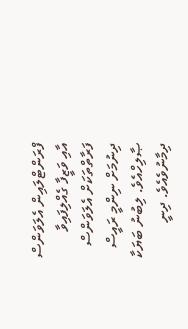ފްރަންޓްލައިން އެލަވަންސް އާއި ވަޒީފާ ގެއްލިފައިވާ ފަރާތްތަކަށް އެލަވަންސް ދިނުމަށް ނިންމީ ރައީސް ޞާލިހްއެވެ. ލިބުނު ބަޔަކާ ދިމާނުވެއެވެ. ދިނީ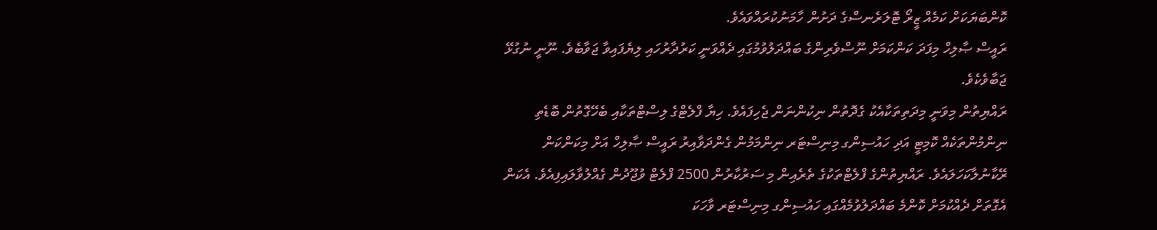ކޮންބަޔަކަށް ކަމެއް ޒީރޯ ޓޮލަރެނސްގެ ދަށުން ހާމަނުކުރައްވައެވެ.
ރައީސް ޞާލިހް މިފަދަ ކަންކަމަށް ނޫސްވެރިންގެ ބައްދަލުވުމުގައި ދެއްވަނީ ކަރުދާރުހައި ލިޔެފައިވާ ޖަވާބެވެ. ނޫނީ ނުގުޅޭ ޖަބާވެކެވެ.
ރައްޔިތުން މިވަނީ މިދަތިތަކާއެކު ގެދޮތުން ނިކުންނަން ޖެހިފައެވެ. ހިޔާ ފްލެޓްގެ ލިސްޓްތަކާއި ބެހޭގޮތުން ބޮޑެތި ނިންމުންތަކެއް ކޮމިޓީ އަދި ހައުސިންގ މިނިސްޓަރ ނިންމަމުން ގެންދަވާއިރު ރައީސް ޞާލިހް އަށް މިކަންކަން ރޭކާނުލާކަހަލައެވެ. ރައްޔިތުންގެ ފްލެޓްތަކުގެ ތެރެއިން މި ސަރުކާރުން 2500 ފްލެޓް ވުޖޫދުން ގެއްލުވާލައިފިއެވެ. އެކަން އެގޮތަށް ދެއްކުމަށް ކޮންމެ ބައްދަލުވުމެއްގައި ހައުސިންގ މިނިސްޓަރ ވާހަކަ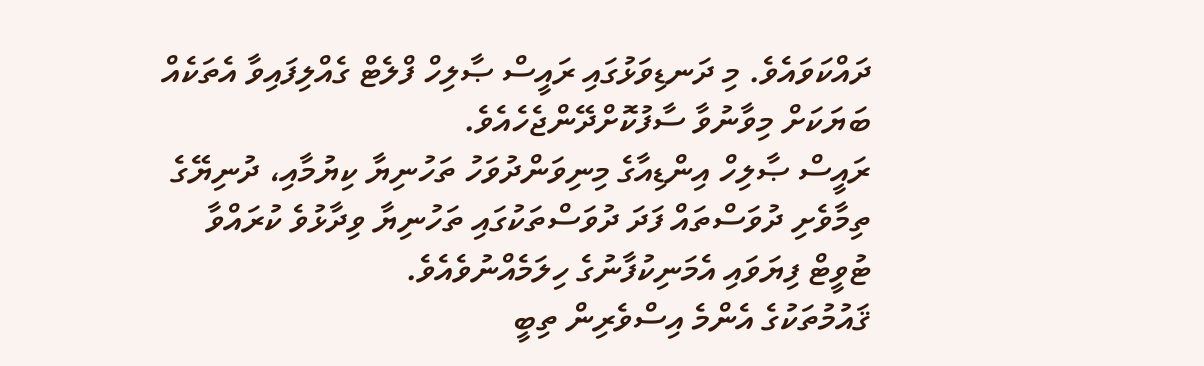ދައްކަވައެވެ. މި ދަނޑިވަޅުގައި ރައީސް ޞާލިހް ފްލެޓް ގެއްލިފައިވާ އެތަކެއް ބަޔަކަށް މިވާނުވާ ސާފުކޮށްދޭންޖެހެއެވެ.
ރައީސް ޞާލިހް އިންޑިއާގެ މިނިވަންދުވަހު ތަހުނިޔާ ކިޔުމާއި، ދުނިޔޭގެ ތިމާވެށި ދުވަސްތައް ފަދަ ދުވަސްތަކުގައި ތަހުނިޔާ ވިދާޅުވެ ކުރައްވާ ޓުވީޓް ފިޔަވައި އެމަނިކުފާނުގެ ހިލަމެއްނުވެއެވެ.
ޤައުމުތަކުގެ އެންމެ އިސްވެރިން ތިބީ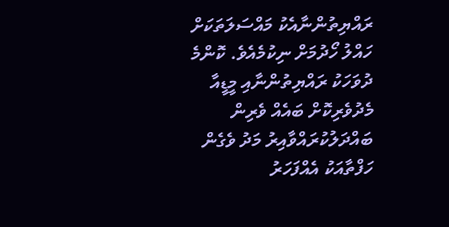ރައްޔިތުންނާއެކު މައްސަލަތަކަށް ހައްލު ހޯދުމަށް ނިކުމެއެވެ. ކޮންމެ ދުވަހަކު ރައްޔިތުންނާއި މީޑީއާ މެދުވެރިކޮށް ބައެއް ވެރިން ބައްދަލުކުރައްވާއިރު މަދު ވެގެން ހަފްތާއަކު އެއްފަހަރު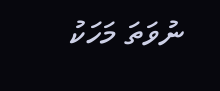ނުވަތަ މަހަކު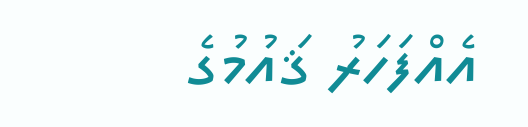އެއްފަހަރު ޤައުމުގެ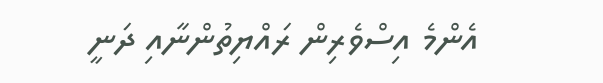އެންމެ އިސްވެރިން ރައްޔިތުންނާއި ދަނީ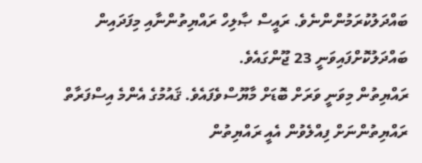ބައްދަލުކުރަމުންންނެވެ. ރައީސް ޞާލިހް ރައްޔިތުންނާއި މިފަދައިން ބައްދަލުކޮށްފައިވަނީ 23 ޖޫންގައެވެ.
ރައްޔިތުން މިވަނީ ވަރަށް ބޮޑަށް މާޔޫސްވެފައެވެ. ޤައުމުގެ އެންމެ އިސްފަރާތް ރައްޔިތުންނަށް ފިއްލެވުން އެއީ ރައްޔިތުން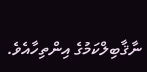ނާޤާބިލްކަމުގެ އިންތިހާއެވެ.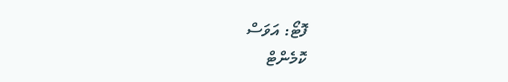ފޮޓޯ: އަވަސް
ކޮމެންޓް